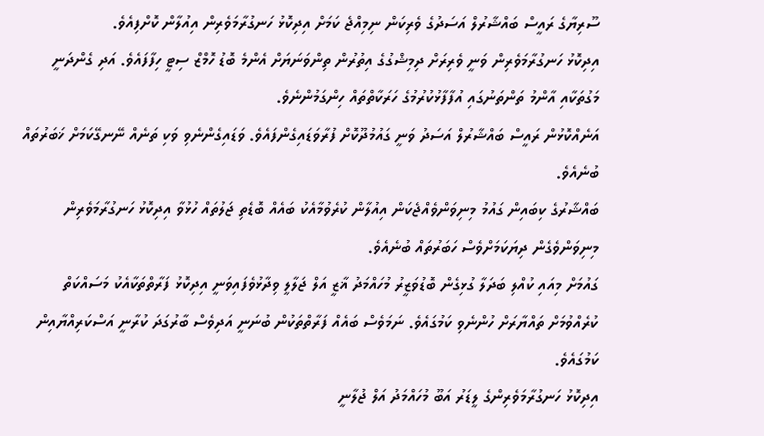ސޫރިޔާގެ ރައީސް ބައްޝާރުލް އަސަދުގެ ވެރިކަން ނިމިއްޖެ ކަމަށް އިދިކޮޅު ހަނގުރާމަވެރިން އިއުލާން ކޮށްފިއެވެ.
އިދިކޮޅު ހަނގުރާމަވެރިން ވަނީ ވެރިރަށް ދިމިޝްގުގެ އިތުރުން ތިންވަނަޔަށް އެންމެ ބޮޑު ހޮމްޒް ސިޓީ ހިފާފައެވެ. އަދި ގެންދަނީ މަގުތަކާއި އާންމު ތަންތަނުގައި އުފާފާޅުކުރުމުގެ ހަރަކާތްތައް ހިންގަމުންނެވެ.
އަނެއްކޮޅުން ރައީސް ބައްޝާރުލް އަސަދު ވަނީ ގައުމުދޫކޮށް ފުރާވަޑައިގެންފައެވެ. ވަޑައިގެންނެވި ވަކި ތަނެއް ނޭނގޭކަމަށް ޚަބަރުތައް ބުނެއެވެ.
ބައްޝާރުގެ ކިބައިން ގައުމު މިނިވަންވެއްޖެކަން އިއުލާން ކުރެވުމާއެކު ބައެއް ބޮޑެތި ޖަލުތައް ހުޅުވާ އިދިކޮޅު ހަނގުރާމަވެރިން މިނިވަންވެގެން ދިޔަކަމަށްވެސް ހަބަރުތައް ބުނެއެވެ.
ގައުމަށް މިއައި ކުއްލި ބަދަލާ ގުޅިގެން ބޮޑުވަޒީރު މުހައްމަދު ޣާޒީ އަލް ޖަލާލީ ވިދާޅުވެފައިވަނީ އިދިކޮޅު ފަރާތްތަކާއެކު މަސައްކަތް ކުރެއްވުމަށް ތައްޔާރަށް ހުންނެވި ކަމުގައެވެ. ނަމަވެސް ބައެއް ފަރާތްތަކުން ބުނަނީ އަދިވެސް ބާރުގަދަ ކުރާނީ އަސްކަރިއްޔާއިން ކަމުގައެވެ.
އިދިކޮޅު ހަނގުރާމަވެރިންގެ ލީޑަރު އަބޫ މުހައްމަދު އަލް ޖުލާނީ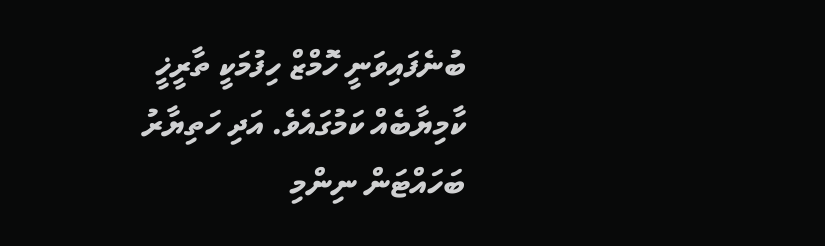ބުނެފައިވަނީ ހޮމްޒް ހިފުމަކީ ތާރީޚީ ކާމިޔާބެއް ކަމުގައެވެ. އަދި ހަތިޔާރު ބަހައްޓަން ނިންމި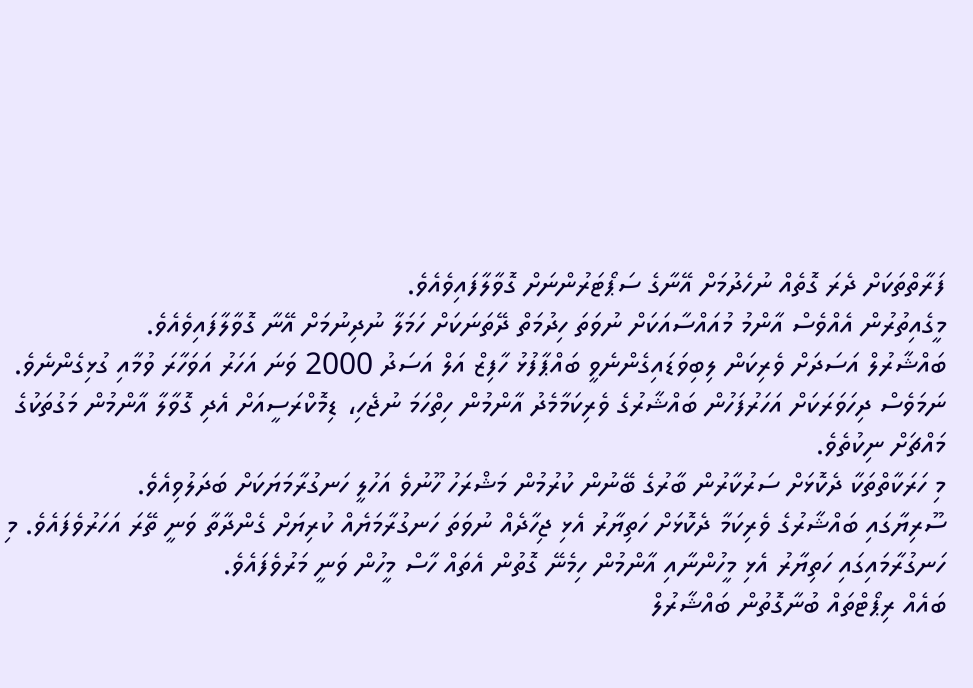ފަރާތްތަކަށް ދެރަ ގޮތެއް ނުހެދުމަށް އޭނާގެ ސަޕޯޓަރުންނަށް ގޮވާލާފައިވެއެވެ.
މީގެއިތުރުން އެއްވެސް އާންމު މުއައްސާއަކަށް ނުވަތަ ހިދުމަތް ދޭތަނަކަށް ހަމަލާ ނުދިނުމަށް އޭނާ ގޮވާލާފައިވެއެވެ.
ބައްޝާރުލް އަސަދަށް ވެރިކަން ލިބިވަޑައިގެންނެވީ ބައްޕާފުޅު ހާފިޒް އަލް އަސަދު 2000 ވަނަ އަހަރު އަވަހާރަ ވުމާއި ގުޅިގެންނެވެ. ނަމަވެސް ދިހަވަރަކަށް އަހަރުފަހުން ބައްޝާރުގެ ވެރިކަމާމެދު އާންމުން ހިތްހަމަ ނުޖެހި، ޑިމޮކްރަސީއަށް އެދި ގޮވާލާ އާންމުން މަގުތަކުގެ މައްޗަށް ނިކުތެވެ.
މި ހަރަކާތްތަކާ ދެކޮޅަށް ސަރުކާރުން ބާރުގެ ބޭނުން ކުރުމުން މަޝްރަހު ހޫނުވެ އަހުލީ ހަނގުރާމަޔަކަށް ބަދަލުވިއެވެ.
ސޫރިޔާގައި ބައްޝާރުގެ ވެރިކަމާ ދެކޮޅަށް ހަތިޔާރު އެޅި ޖިހާދެއް ނުވަތަ ހަނގުރާމަޔެއް ކުރިޔަށް ގެންދާތާ ވަނީ ތޭރަ އަހަރުވެފައެވެ. މި ހަނގުރާމައިގައި ހަތިޔާރު އެޅި މީހުންނާއި އާންމުން ހިމެނޭ ގޮތުން އެތައް ހާސް މީހުން ވަނީ މަރުވެފައެވެ.
ބައެއް ރިޕޯޓްތައް ބުނާގޮތުން ބައްޝާރުލް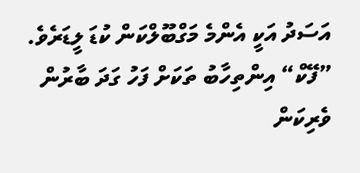އަސަދު އަކީ އެންމެ މަގްބޫލްކަން ކުޑަ ލީޑަރެވެ. ”ފޭކް“ އިންތިހާބު ތަކަށް ފަހު ގަދަ ބާރުން ވެރިކަން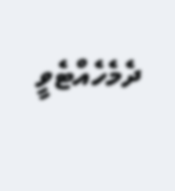ދެމެހެއްޓެވީ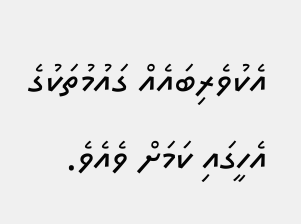އެކުވެރިބައެއް ގައުމުތަކުގެ އެހީގައި ކަމަށް ވެއެވެ.